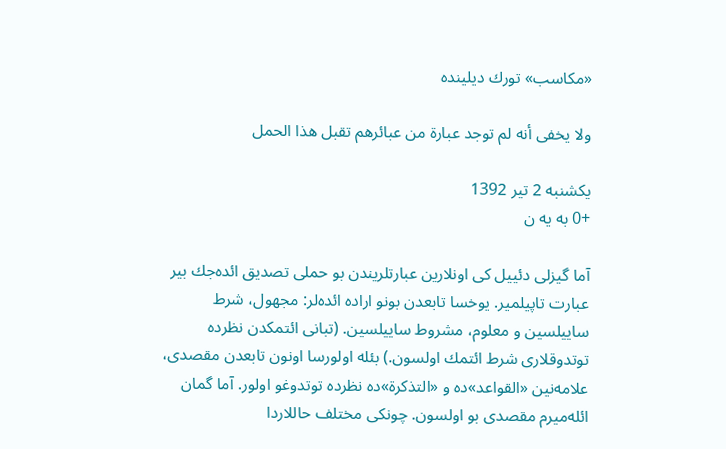«مكاسب» تورك دیلینده

ولا یخفى أنه لم توجد عبارة من عبائرهم تقبل هذا الحمل

یکشنبه 2 تیر 1392
+0 به یه ن

آما گیزلی دئییل كی اونلارین عبارتلریندن بو حملی تصدیق ائده‌جك بیر عبارت تاپیلمیر. یوخسا تابعدن بونو اراده ائده‌لر: مجهول، شرط ساییلسین و معلوم، مشروط ساییلسین. (تبانی ائتمكدن نظرده توتدوقلاری شرط ائتمك اولسون.) بئله اولورسا اونون تابعدن مقصدی، علامه‌نین «القواعد»ده و «التذكرة»ده نظرده توتدوغو اولور. آما گمان ائله‌میرم مقصدی بو اولسون. چونكی مختلف حاللاردا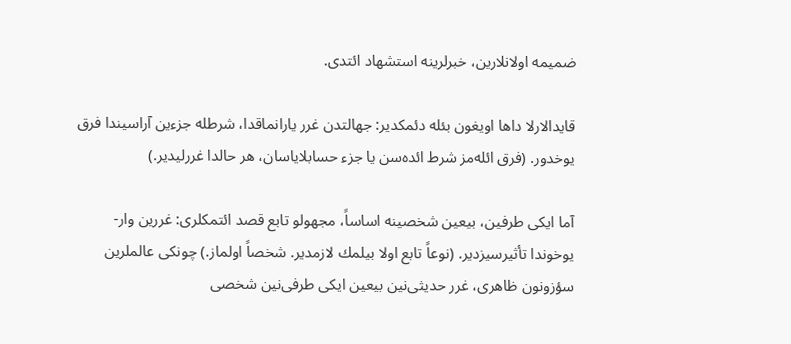ضمیمه اولانلارین، خبرلرینه استشهاد ائتدی.

قایدالارلا داها اویغون بئله دئمكدیر: جهالتدن غرر یارانماقدا، شرطله جزءین آراسیندا فرق یوخدور. (فرق ائله‌مز شرط ائده‌سن یا جزء حسابلایاسان، هر حالدا غررلیدیر.)

آما ایكی طرفین، بیعین شخصینه اساساً، مجهولو تابع قصد ائتمكلری: غررین وار-یوخوندا تأثیرسیزدیر. (نوعاً تابع اولا بیلمك لازمدیر. شخصاً اولماز.) چونكی عالملرین سؤزونون ظاهری، غرر حدیثی‌نین بیعین ایكی طرفی‌نین شخصی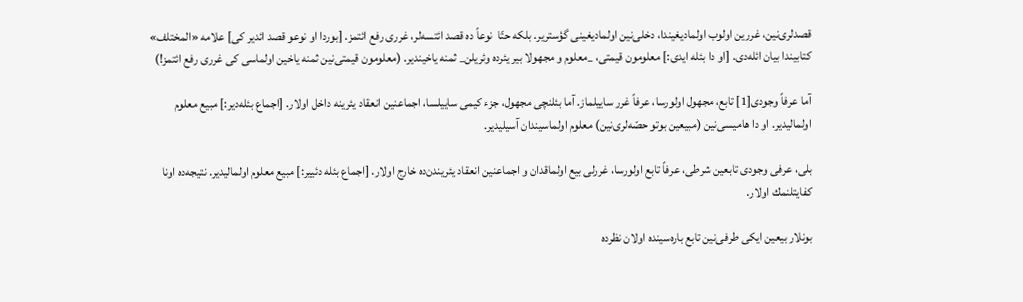قصدلری‌نین، غررین اولوب اولمادیغیندا، دخلی‌نین اولمادیغینی گؤستریر. بلكه حتّا  نوعاً ده قصد ائتسه‌لر، غرری رفع ائتمز. [بوردا او نوعو قصد ائدیر كی] علامه «المختلف» كتابیندا بیان ائله‌دی. [او دا بئله ایدی:] معلومون قیمتی، _معلوم و مجهولا بیر یئرده وئریلن_ ثمنه یاخیندیر. (معلومون قیمتی‌نین ثمنه یاخین اولماسی كی غرری رفع ائتمز!)

آما عرفاً وجودی[1] تابع، مجهول اولورسا، عرفاً غرر ساییلماز. آما بئلنچی مجهول، جزء كیمی ساییلسا، اجماعنین انعقاد یئرینه داخل اولار. [اجماع بئله‌دیر:] مبیع معلوم اولمالیدیر. او دا هامیسی‌نین (مبیعین بوتو حصّه‌لری‌نین) معلوم اولماسیندان آسیلیدیر.

بلی، عرفی وجودی تابعین شرطی، عرفاً تابع اولورسا، غررلی بیع اولماقدان و اجماعنین انعقاد یئریندن‌ده خارج اولار. [اجماع بئله دئییر:] مبیع معلوم اولمالیدیر. نتیجه‌ده اونا كفایتلنمك اولار.

بونلار بیعین ایكی طرفی‌نین تابع باره‌سینده اولان نظرده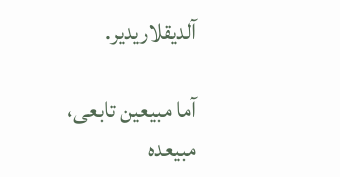آلدیقلاریدیر.

آما مبیعین تابعی، مبیعده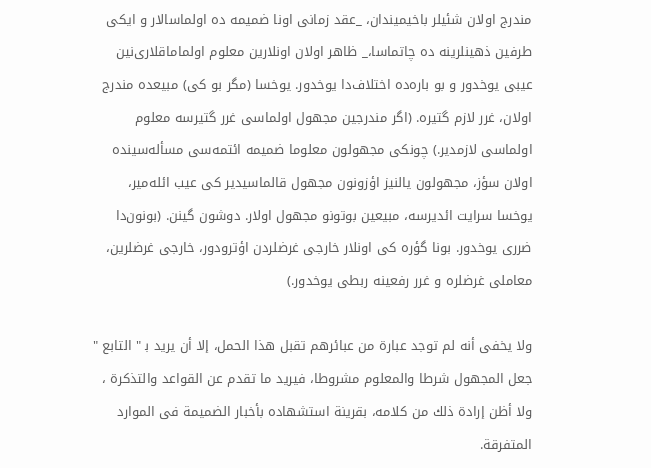مندرج اولان شئیلر باخیمیندان، _عقد زمانی اونا ضمیمه‌ ده اولماسالار و ایكی طرفین ذهینلرینه ده چاتماسا،_ ظاهر اولان اونلارین معلوم اولماماقلاری‌نین عیبی یوخدور و بو باره‌ده اختلاف‌دا یوخدور. یوخسا (مگر بو كی) مبیعده مندرج اولان، غرر لازم گتیره. (اگر مندرجین مجهول اولماسی غرر گتیرسه معلوم اولماسی لازمدیر.) چونكی مجهولون معلوما ضمیمه ائتمه‌سی مسأله‌سینده اولان سؤز، مجهولون یالنیز اؤزونون مجهول قالماسیدیر كی عیب ائله‌میر، یوخسا سرایت ائدیرسه، مبیعین بوتونو مجهول اولار. دوشون گینن. (بونون‌دا ضرری یوخدور. بونا گؤره كی اونلار خارجی غرضلردن اؤترودور، خارجی غرضلرین، معاملی غرضلره و غرر رفعینه ربطی یوخدور.)

ولا یخفى أنه لم توجد عبارة من عبائرهم تقبل هذا الحمل، إلا أن یرید ب‍ " التابع " جعل المجهول شرطا والمعلوم مشروطا، فیرید ما تقدم عن القواعد والتذكرة ، ولا أظن إرادة ذلك من كلامه، بقرینة استشهاده بأخبار الضمیمة فی الموارد المتفرقة.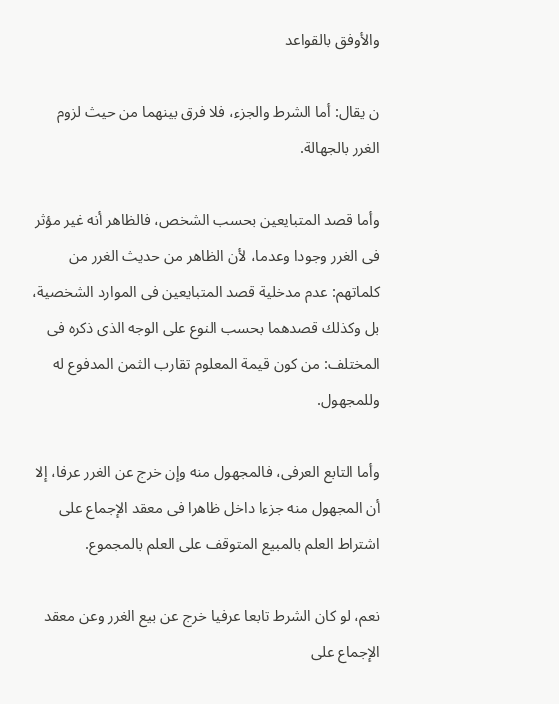والأوفق بالقواعد

ن یقال: أما الشرط والجزء، فلا فرق بینهما من حیث لزوم الغرر بالجهالة.

وأما قصد المتبایعین بحسب الشخص، فالظاهر أنه غیر مؤثر فی الغرر وجودا وعدما، لأن الظاهر من حدیث الغرر من كلماتهم: عدم مدخلیة قصد المتبایعین فی الموارد الشخصیة، بل وكذلك قصدهما بحسب النوع على الوجه الذی ذكره فی المختلف: من كون قیمة المعلوم تقارب الثمن المدفوع له وللمجهول.

وأما التابع العرفی، فالمجهول منه وإن خرج عن الغرر عرفا، إلا أن المجهول منه جزءا داخل ظاهرا فی معقد الإجماع على اشتراط العلم بالمبیع المتوقف على العلم بالمجموع.

نعم، لو كان الشرط تابعا عرفیا خرج عن بیع الغرر وعن معقد الإجماع على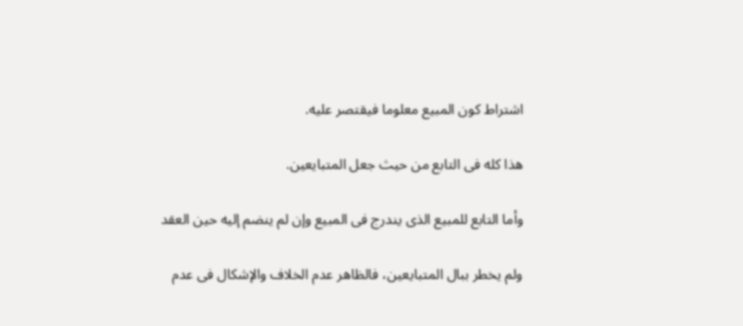اشتراط كون المبیع معلوما فیقتصر علیه.

هذا كله فی التابع من حیث جعل المتبایعین.

وأما التابع للمبیع الذی یندرج فی المبیع وإن لم ینضم إلیه حین العقد

ولم یخطر ببال المتبایعین، فالظاهر عدم الخلاف والإشكال فی عدم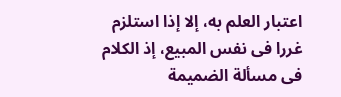اعتبار العلم به، إلا إذا استلزم غررا فی نفس المبیع، إذ الكلام فی مسألة الضمیمة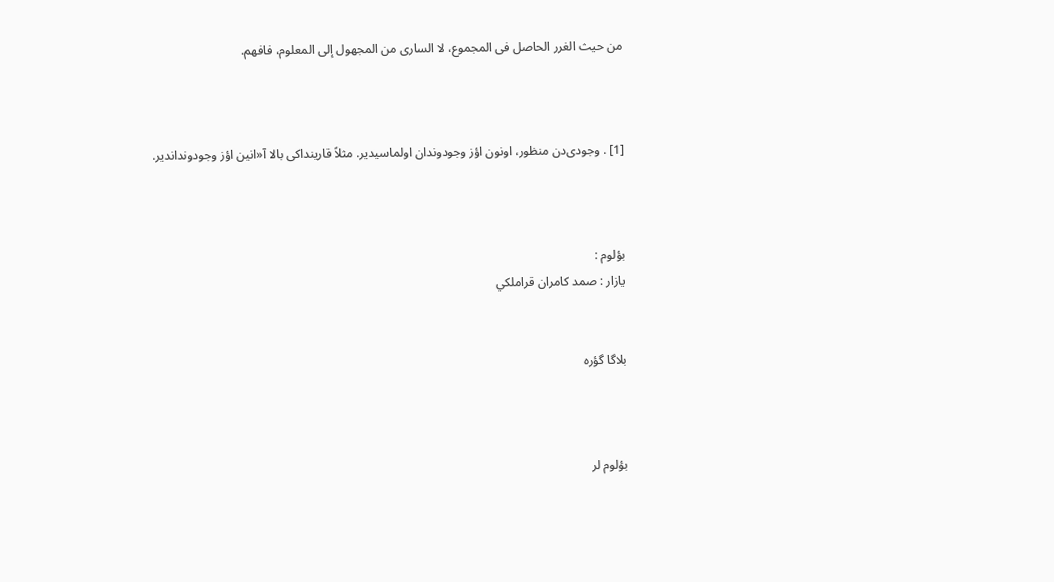من حیث الغرر الحاصل فی المجموع، لا الساری من المجهول إلى المعلوم، فافهم.



[1] . وجودی‌دن منظور، اونون اؤز وجودوندان اولماسیدیر. مثلاً قارینداكی بالا آ«انین اؤز وجودونداندیر.



بؤلوم :
یازار : صمد كامران قراملكي


بلاگا گؤره



بؤلوم لر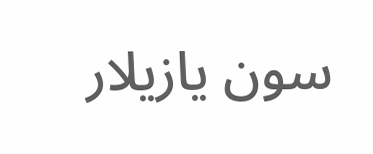سون یازیلار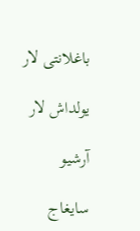باغلانتی لار

یولداش لار

آرشیو

سایغاج